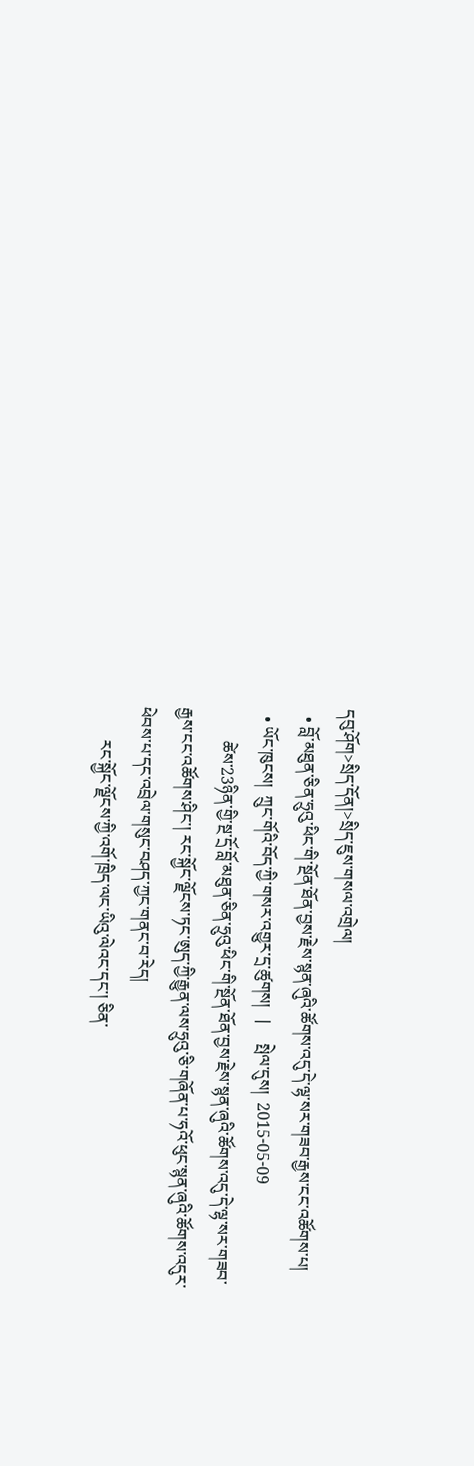དབུ་ཤོག>སྲིད་དོན།>སྲིད་ཇུས་གསལ་འགྲེལ།
  • བློ་མཐུན་ཅིན་ཧྲུའུ་ཕིང་གི་སྔོན་ཐོན་བྱས་རྗེས་སྙན་ཞུའི་ཚོགས་འདུ་དེ་ལྷ་སར་གཟབ་རྒྱས་ངང་འཚོགས་པ།
  • ཡོང་ཁུངས།  ཀྲུང་གོའི་བོད་ཀྱི་གསར་འགྱུར་དྲ་ཚུགས།   |     སྤེལ་དུས།  2015-05-09
        ཚེས་23ཉིན་གྱི་སྔ་དྲོ་བློ་མཐུན་ཅིན་ཧྲུའུ་ཕིང་གི་སྔོན་ཐོན་བྱས་རྗེས་སྙན་ཞུའི་ཚོགས་འདུ་དེ་ལྷ་སར་གཟབ་རྒྱས་ངང་འཚོགས་ཤིང་། རང་སྐྱོང་ལྗོངས་ཏང་ཨུད་ཀྱི་རྒྱུན་ལས་ཧྲུའུ་ཅི་གཞོན་པ་ཧའོ་ཕུང་སྙན་ཞུའི་ཚོགས་འདུར་ཕེབས་པ་དང་འབྲེལ་གསུང་བཤད་ཀྱང་གནང་བ་རེད།
        རང་སྐྱོང་ལྗོངས་ཀྱི་འགོ་ཁྲིད་ལང་ཡིའུ་ལེའང་དང་། ཅིན་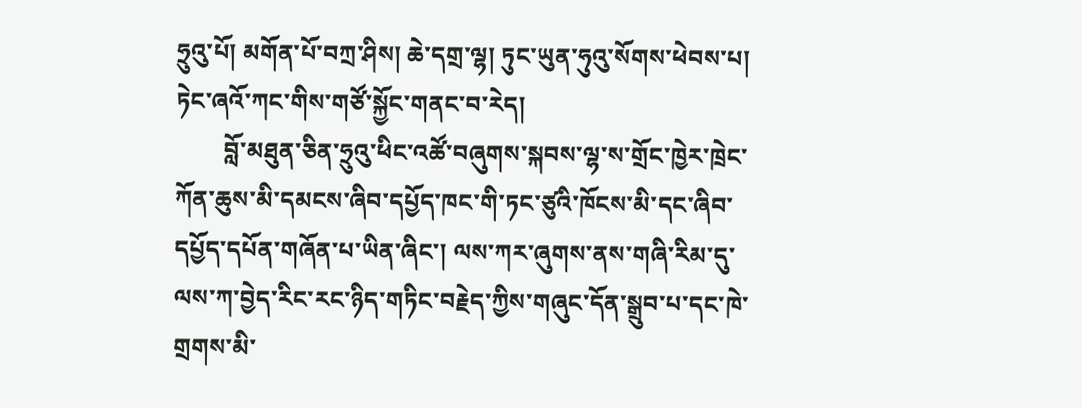ཧྲུའུ་པོ། མགོན་པོ་བཀྲ་ཤིས། ཆེ་དགྲ་ལྷ། ཏུང་ཡུན་ཧུའུ་སོགས་ཕེབས་པ། ཏེང་ཞའོ་ཀང་གིས་གཙོ་སྐྱོང་གནང་བ་རེད།
        བློ་མཐུན་ཅིན་ཧྲུའུ་ཕིང་འཚོ་བཞུགས་སྐབས་ལྷ་ས་གྲོང་ཁྱེར་ཁྲེང་ཀོན་ཆུས་མི་དམངས་ཞིབ་དཔྱོད་ཁང་གི་ཏང་ཙུའི་ཁོངས་མི་དང་ཞིབ་དཔྱོད་དཔོན་གཞོན་པ་ཡིན་ཞིང་། ལས་ཀར་ཞུགས་ནས་གཞི་རིམ་དུ་ལས་ཀ་བྱེད་རིང་རང་ཉིད་གཏིང་བརྗེད་ཀྱིས་གཞུང་དོན་སྒྲུབ་པ་དང་ཁེ་གྲགས་མི་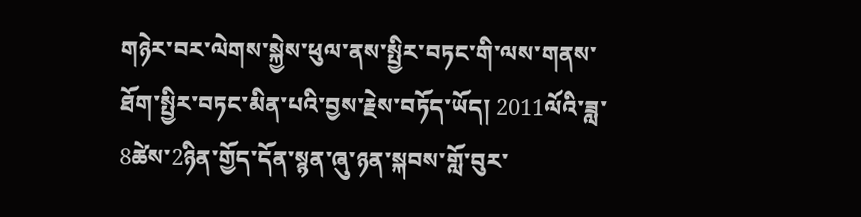གཉེར་བར་ལེགས་སྐྱེས་ཕུལ་ནས་སྤྱིར་བཏང་གི་ལས་གནས་ཐོག་སྤྱིར་བཏང་མིན་པའི་བྱས་རྗེས་བཏོད་ཡོད། 2011ལོའི་ཟླ་8ཚེས་2ཉིན་གྱོད་དོན་སྙན་ཞུ་ཉན་སྐབས་གློ་བུར་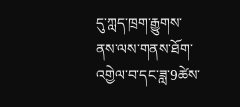དུ་ཀླད་ཁྲག་རྒྱུགས་ནས་ལས་གནས་ཐོག་འགྱེལ་བ་དང་ཟླ་9ཚེས་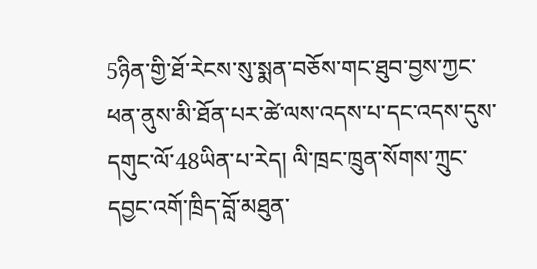5ཉིན་གྱི་ཐོ་རེངས་སུ་སྨན་བཅོས་གང་ཐུབ་བྱས་ཀྱང་ཕན་ནུས་མི་ཐོན་པར་ཚེ་ལས་འདས་པ་དང་འདས་དུས་དགུང་ལོ་48ཡིན་པ་རེད། ལི་ཁྲང་ཁྲུན་སོགས་ཀྲུང་དབྱང་འགོ་ཁྲིད་བློ་མཐུན་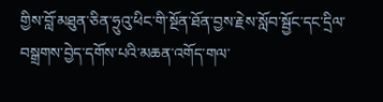གྱིས་བློ་མཐུན་ཅིན་ཧྲུའུ་ཕིང་གི་སྔོན་ཐོན་བྱས་རྗེས་སློབ་སྦྱོང་དང་དྲིལ་བསྒྲགས་བྱེད་དགོས་པའི་མཆན་འགོད་གལ་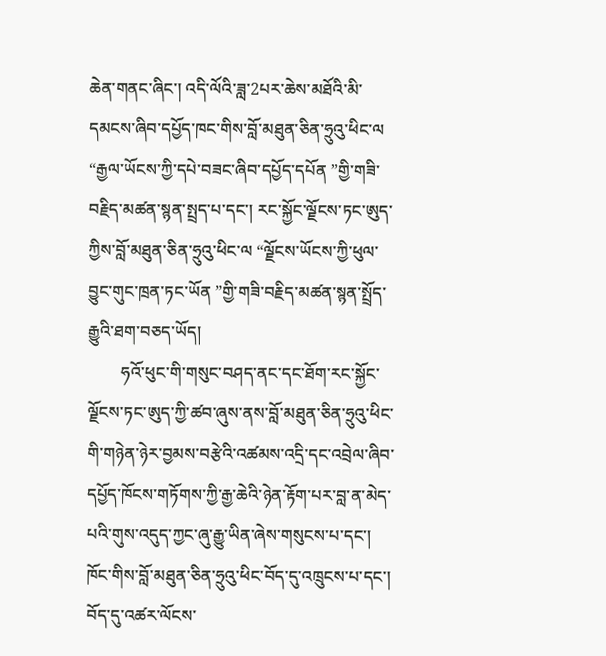ཆེན་གནང་ཞིང་། འདི་ལོའི་ཟླ་2པར་ཆེས་མཐོའི་མི་དམངས་ཞིབ་དཔྱོད་ཁང་གིས་བློ་མཐུན་ཅིན་ཧྲུའུ་ཕིང་ལ “རྒྱལ་ཡོངས་ཀྱི་དཔེ་བཟང་ཞིབ་དཔྱོད་དཔོན ”གྱི་གཟི་བརྗིད་མཚན་སྙན་སྤྲད་པ་དང་། རང་སྐྱོང་ལྗོངས་ཏང་ཨུད་ཀྱིས་བློ་མཐུན་ཅིན་ཧྲུའུ་ཕིང་ལ “ལྗོངས་ཡོངས་ཀྱི་ཕུལ་བྱུང་གུང་ཁྲན་ཏང་ཡོན ”གྱི་གཟི་བརྗིད་མཚན་སྙན་སྤྲོད་རྒྱུའི་ཐག་བཅད་ཡོད།
        ཧའོ་ཕུང་གི་གསུང་བཤད་ནང་དང་ཐོག་རང་སྐྱོང་ལྗོངས་ཏང་ཨུད་ཀྱི་ཚབ་ཞུས་ནས་བློ་མཐུན་ཅིན་ཧྲུའུ་ཕིང་གི་གཉེན་ཉེར་བྱམས་བརྩེའི་འཚམས་འདྲི་དང་འབྲེལ་ཞིབ་དཔྱོད་ཁོངས་གཏོགས་ཀྱི་རྒྱ་ཆེའི་ཉེན་རྟོག་པར་བླ་ན་མེད་པའི་གུས་འདུད་ཀྱང་ཞུ་རྒྱུ་ཡིན་ཞེས་གསུངས་པ་དང་། ཁོང་གིས་བློ་མཐུན་ཅིན་ཧྲུའུ་ཕིང་བོད་དུ་འཁྲུངས་པ་དང་། བོད་དུ་འཚར་ལོངས་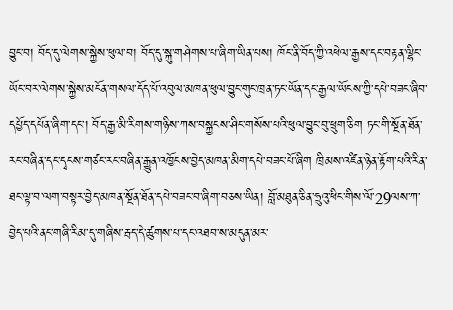བྱུང་བ། བོད་དུ་ལེགས་སྐྱེས་ཕུལ་བ། བོད་དུ་སྐུ་གཤེགས་པ་ཞིག་ཡིན་པས། ཁོང་ནི་བོད་ཀྱི་འཕེལ་རྒྱས་དང་བརྟན་ལྷིང་ཡོང་བར་ལེགས་སྐྱེས་མངོན་གསལ་དོད་པོ་འབུལ་མཁན་ཕུལ་བྱུང་གུང་ཁྲན་ཏང་ཡོན་དང་རྒྱལ་ཡོངས་ཀྱི་དཔེ་བཟང་ཞིབ་དཔྱོད་དཔོན་ཞིག་དང་། བོད་རྒྱ་མི་རིགས་གཉིས་ཀས་བསྐྱངས་ཤིང་གསོས་པའི་ཕུལ་བྱུང་བུ་ཕྲུག་ཅིག ཏང་གི་སྔོན་ཐོན་རང་བཞིན་དང་དྭངས་གཙང་རང་བཞིན་རྒྱུན་འཁྱོངས་བྱེད་མཁན་མིག་དཔེ་བཟང་པོ་ཞིག ཁྲིམས་འཛིན་ཉེན་རྟོག་པའི་རིན་ཐང་ལྟ་བ་ལག་བསྟར་བྱེད་མཁན་སྔོན་ཐོན་དཔེ་བཟང་བ་ཞིག་བཅས་ཡིན། བློ་མཐུན་ཅིན་ཧྲུའུ་ཕིང་གིས་ལོ་29ལས་ཀ་བྱེད་པའི་ནང་གཞི་རིམ་དུ་གཞིས་རྦད་དེ་ཚུགས་པ་དང་འཐབ་ས་མདུན་མར་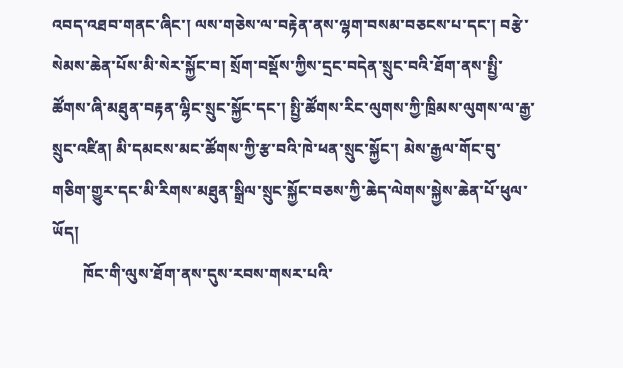འབད་འཐབ་གནང་ཞིང་། ལས་གཅེས་ལ་བརྟེན་ནས་ལྷག་བསམ་བཅངས་པ་དང་། བརྩེ་སེམས་ཆེན་པོས་མི་སེར་སྐྱོང་བ། སྲོག་བསྡོས་ཀྱིས་དྲང་བདེན་སྲུང་བའི་ཐོག་ནས་སྤྱི་ཚོགས་ཞི་མཐུན་བརྟན་ལྷིང་སྲུང་སྐྱོང་དང་། སྤྱི་ཚོགས་རིང་ལུགས་ཀྱི་ཁྲིམས་ལུགས་ལ་རྒྱ་སྲུང་འཛིན། མི་དམངས་མང་ཚོགས་ཀྱི་རྩ་བའི་ཁེ་ཕན་སྲུང་སྐྱོང་། མེས་རྒྱལ་གོང་བུ་གཅིག་གྱུར་དང་མི་རིགས་མཐུན་སྒྲིལ་སྲུང་སྐྱོང་བཅས་ཀྱི་ཆེད་ལེགས་སྐྱེས་ཆེན་པོ་ཕུལ་ཡོད།
        ཁོང་གི་ལུས་ཐོག་ནས་དུས་རབས་གསར་པའི་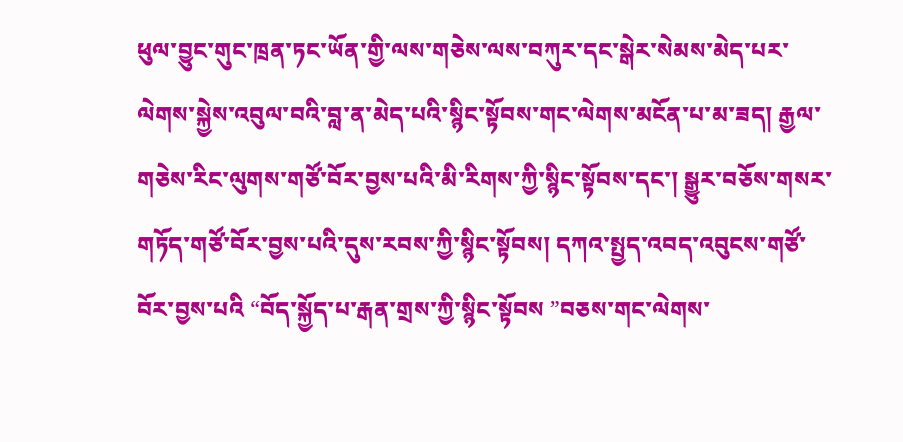ཕུལ་བྱུང་གུང་ཁྲན་ཏང་ཡོན་གྱི་ལས་གཅེས་ལས་བཀུར་དང་སྒེར་སེམས་མེད་པར་ལེགས་སྐྱེས་འབུལ་བའི་བླ་ན་མེད་པའི་སྙིང་སྟོབས་གང་ལེགས་མངོན་པ་མ་ཟད། རྒྱལ་གཅེས་རིང་ལུགས་གཙོ་བོར་བྱས་པའི་མི་རིགས་ཀྱི་སྙིང་སྟོབས་དང་། སྒྱུར་བཅོས་གསར་གཏོད་གཙོ་བོར་བྱས་པའི་དུས་རབས་ཀྱི་སྙིང་སྟོབས། དཀའ་སྤྱད་འབད་འབུངས་གཙོ་བོར་བྱས་པའི “བོད་སྐྱོད་པ་རྒན་གྲས་ཀྱི་སྙིང་སྟོབས ”བཅས་གང་ལེགས་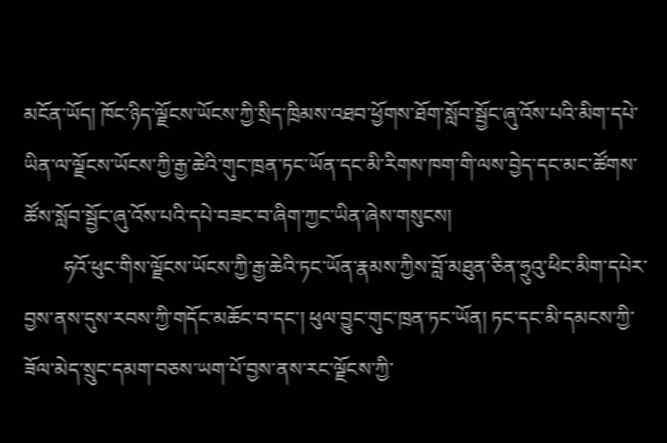མངོན་ཡོད། ཁོང་ཉིད་ལྗོངས་ཡོངས་ཀྱི་སྲིད་ཁྲིམས་འཐབ་ཕྱོགས་ཐོག་སློབ་སྦྱོང་ཞུ་འོས་པའི་མིག་དཔེ་ཡིན་ལ་ལྗོངས་ཡོངས་ཀྱི་རྒྱ་ཆེའི་གུང་ཁྲན་ཏང་ཡོན་དང་མི་རིགས་ཁག་གི་ལས་བྱེད་དང་མང་ཚོགས་ཚོས་སློབ་སྦྱོང་ཞུ་འོས་པའི་དཔེ་བཟང་བ་ཞིག་ཀྱང་ཡིན་ཞེས་གསུངས།
        ཧའོ་ཕུང་གིས་ལྗོངས་ཡོངས་ཀྱི་རྒྱ་ཆེའི་ཏང་ཡོན་རྣམས་ཀྱིས་བློ་མཐུན་ཅིན་ཧྲུའུ་ཕིང་མིག་དཔེར་བྱས་ནས་དུས་རབས་ཀྱི་གདོང་མཆོང་བ་དང་། ཕུལ་བྱུང་གུང་ཁྲན་ཏང་ཡོན། ཏང་དང་མི་དམངས་ཀྱི་ཟོལ་མེད་སྲུང་དམག་བཅས་ཡག་པོ་བྱས་ནས་རང་ལྗོངས་ཀྱི་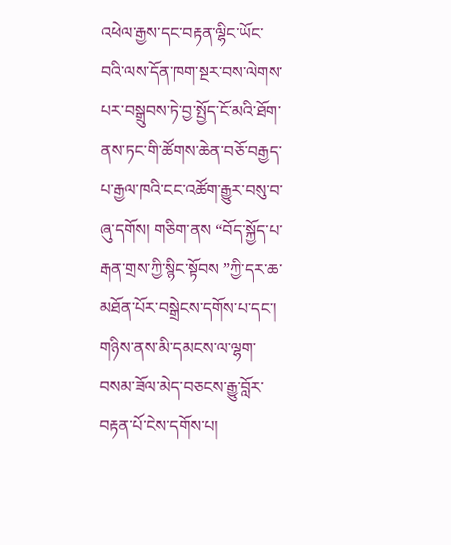འཕེལ་རྒྱས་དང་བརྟན་ལྷིང་ཡོང་བའི་ལས་དོན་ཁག་སྔར་བས་ལེགས་པར་བསྒྲུབས་ཏེ་བྱ་སྤྱོད་ངོ་མའི་ཐོག་ནས་ཏང་གི་ཚོགས་ཆེན་བཅོ་བརྒྱད་པ་རྒྱལ་ཁའི་ངང་འཚོག་རྒྱུར་བསུ་བ་ཞུ་དགོས། གཅིག་ནས “བོད་སྐྱོད་པ་རྒན་གྲས་ཀྱི་སྙིང་སྟོབས ”ཀྱི་དར་ཆ་མཐོན་པོར་བསྒྲེངས་དགོས་པ་དང་། གཉིས་ནས་མི་དམངས་ལ་ལྷག་བསམ་ཟོལ་མེད་བཅངས་རྒྱུ་བློར་བརྟན་པོ་ངེས་དགོས་པ།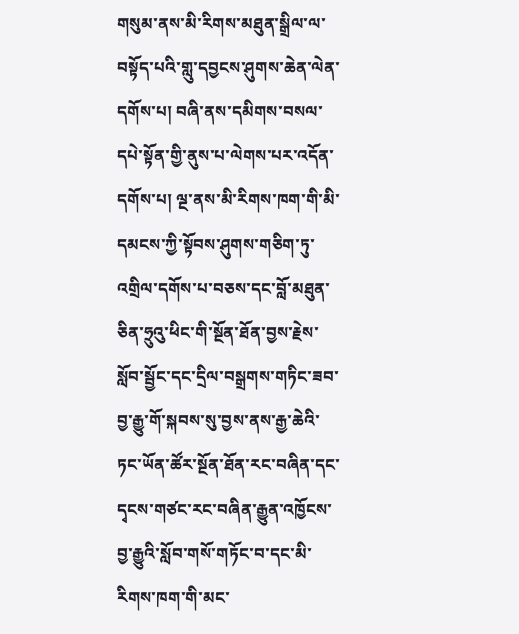གསུམ་ནས་མི་རིགས་མཐུན་སྒྲིལ་ལ་བསྟོད་པའི་གླུ་དབྱངས་ཤུགས་ཆེན་ལེན་དགོས་པ། བཞི་ནས་དམིགས་བསལ་དཔེ་སྟོན་གྱི་ནུས་པ་ལེགས་པར་འདོན་དགོས་པ། ལྔ་ནས་མི་རིགས་ཁག་གི་མི་དམངས་ཀྱི་སྟོབས་ཤུགས་གཅིག་ཏུ་འགྲིལ་དགོས་པ་བཅས་དང་བློ་མཐུན་ཅིན་ཧྲུའུ་ཕིང་གི་སྔོན་ཐོན་བྱས་རྗེས་སློབ་སྦྱོང་དང་དྲིལ་བསྒྲགས་གཏིང་ཟབ་བྱ་རྒྱུ་གོ་སྐབས་སུ་བྱས་ནས་རྒྱ་ཆེའི་ཏང་ཡོན་ཚོར་སྔོན་ཐོན་རང་བཞིན་དང་དྭངས་གཙང་རང་བཞིན་རྒྱུན་འཁྱོངས་བྱ་རྒྱུའི་སློབ་གསོ་གཏོང་བ་དང་མི་རིགས་ཁག་གི་མང་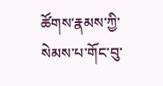ཚོགས་རྣམས་ཀྱི་སེམས་པ་གོང་བུ་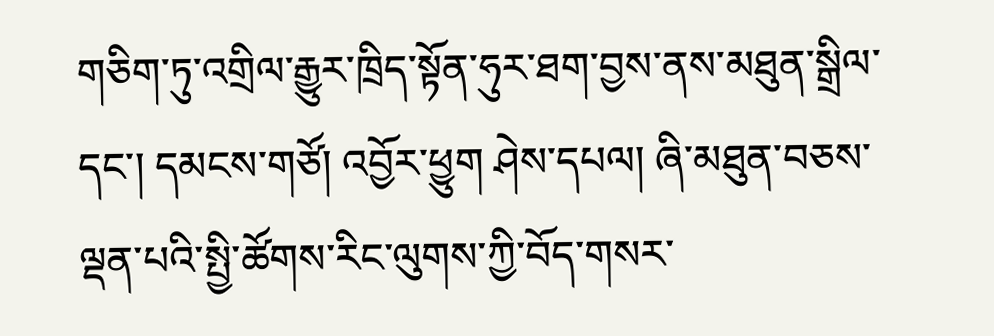གཅིག་ཏུ་འགྲིལ་རྒྱུར་ཁྲིད་སྟོན་ཧུར་ཐག་བྱས་ནས་མཐུན་སྒྲིལ་དང་། དམངས་གཙོ། འབྱོར་ཕྱུག ཤེས་དཔལ། ཞི་མཐུན་བཅས་ལྡན་པའི་སྤྱི་ཚོགས་རིང་ལུགས་ཀྱི་བོད་གསར་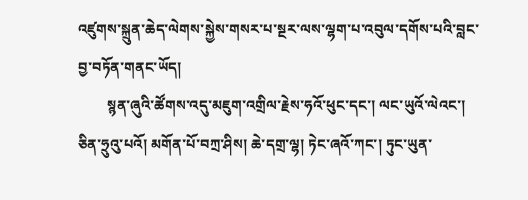འཛུགས་སྐྲུན་ཆེད་ལེགས་སྐྱེས་གསར་པ་སྔར་ལས་ལྷག་པ་འབུལ་དགོས་པའི་བླང་བྱ་བཏོན་གནང་ཡོད།
        སྙན་ཞུའི་ཚོགས་འདུ་མཇུག་འགྲིལ་རྗེས་ཧའོ་ཕུང་དང་། ལང་ཡུའོ་ལེའང་། ཅིན་ཧྲུའུ་པའོ། མགོན་པོ་བཀྲ་ཤིས། ཆེ་དགྲ་ལྷ། ཏེང་ཞའོ་ཀང་། ཏུང་ཡུན་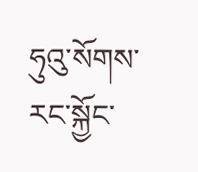ཧུའུ་སོགས་རང་སྐྱོང་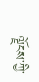ལྗོངས་ཀྱི་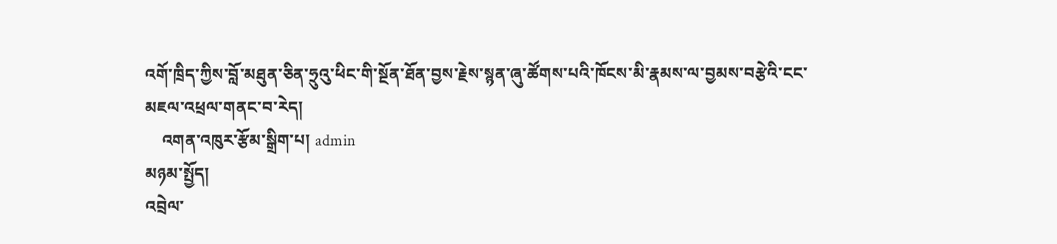འགོ་ཁྲིད་ཀྱིས་བློ་མཐུན་ཅིན་ཧྲུའུ་ཕིང་གི་སྔོན་ཐོན་བྱས་རྗེས་སྙན་ཞུ་ཚོགས་པའི་ཁོངས་མི་རྣམས་ལ་བྱམས་བརྩེའི་ངང་མཇལ་འཕྲལ་གནང་བ་རེད།
    འགན་འཁུར་རྩོམ་སྒྲིག་པ། admin
མཉམ་སྤྱོད།
འབྲེལ་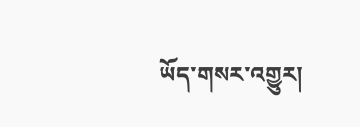ཡོད་གསར་འགྱུར།